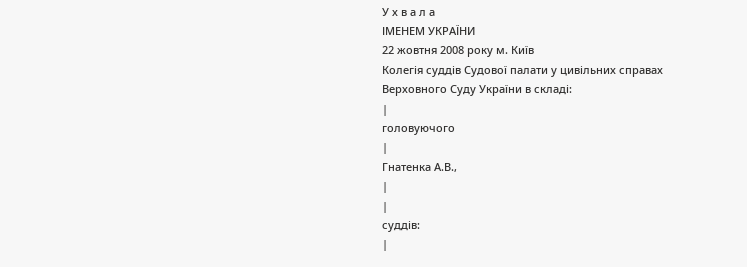У х в а л а
ІМЕНЕМ УКРАЇНИ
22 жовтня 2008 року м. Київ
Колегія суддів Судової палати у цивільних справах
Верховного Суду України в складі:
|
головуючого
|
Гнатенка А.В.,
|
|
суддів:
|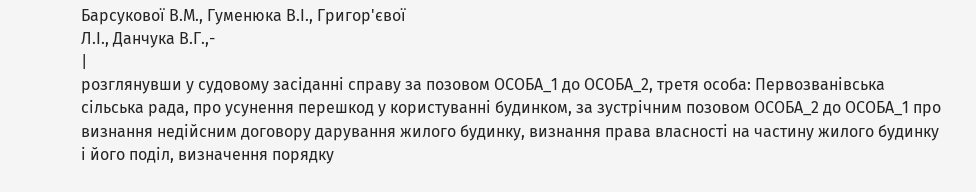Барсукової В.М., Гуменюка В.І., Григор'євої
Л.І., Данчука В.Г.,-
|
розглянувши у судовому засіданні справу за позовом ОСОБА_1 до ОСОБА_2, третя особа: Первозванівська сільська рада, про усунення перешкод у користуванні будинком, за зустрічним позовом ОСОБА_2 до ОСОБА_1 про визнання недійсним договору дарування жилого будинку, визнання права власності на частину жилого будинку і його поділ, визначення порядку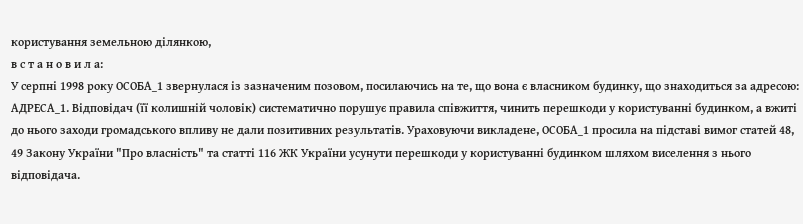користування земельною ділянкою,
в с т а н о в и л а:
У серпні 1998 року ОСОБА_1 звернулася із зазначеним позовом, посилаючись на те, що вона є власником будинку, що знаходиться за адресою: АДРЕСА_1. Відповідач (її колишній чоловік) систематично порушує правила співжиття, чинить перешкоди у користуванні будинком, а вжиті до нього заходи громадського впливу не дали позитивних результатів. Ураховуючи викладене, ОСОБА_1 просила на підставі вимог статей 48, 49 Закону України "Про власність" та статті 116 ЖК України усунути перешкоди у користуванні будинком шляхом виселення з нього відповідача.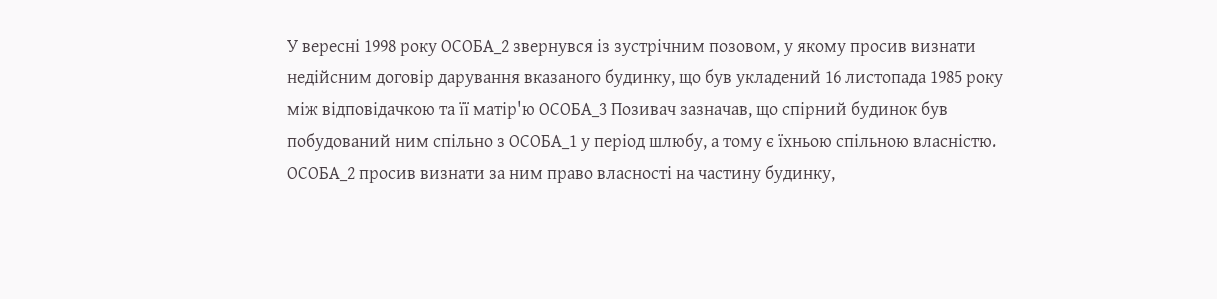У вересні 1998 року ОСОБА_2 звернувся із зустрічним позовом, у якому просив визнати недійсним договір дарування вказаного будинку, що був укладений 16 листопада 1985 року між відповідачкою та її матір'ю ОСОБА_3 Позивач зазначав, що спірний будинок був побудований ним спільно з ОСОБА_1 у період шлюбу, а тому є їхньою спільною власністю. ОСОБА_2 просив визнати за ним право власності на частину будинку,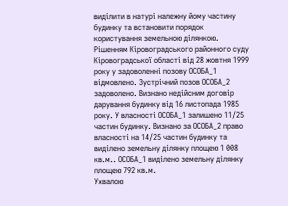виділити в натурі належну йому частину будинку та встановити порядок користування земельною ділянкою.
Рішенням Кіровоградського районного суду Кіровоградської області від 28 жовтня 1999 року у задоволенні позову ОСОБА_1 відмовлено. Зустрічний позов ОСОБА_2 задоволено. Визнано недійсним договір дарування будинку від 16 листопада 1985 року. У власності ОСОБА_1 залишено 11/25 частин будинку. Визнано за ОСОБА_2 право власності на 14/25 частин будинку та виділено земельну ділянку площею 1 008 кв.м.. ОСОБА_1 виділено земельну ділянку площею 792 кв.м.
Ухвалою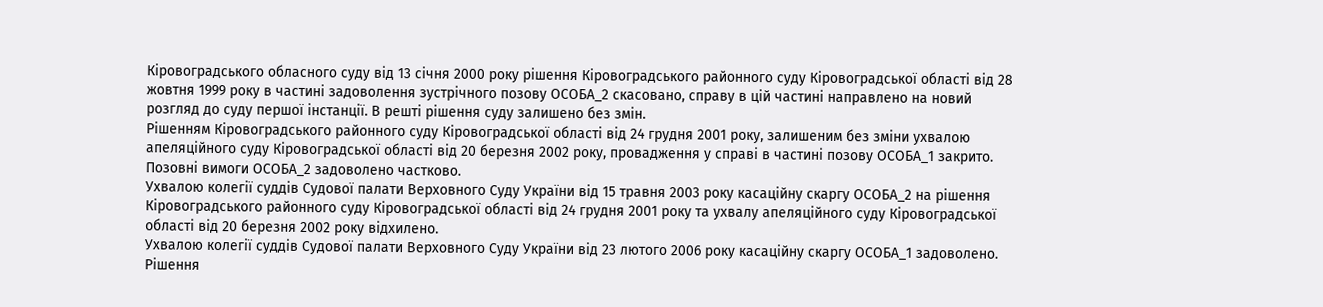Кіровоградського обласного суду від 13 січня 2000 року рішення Кіровоградського районного суду Кіровоградської області від 28 жовтня 1999 року в частині задоволення зустрічного позову ОСОБА_2 скасовано, справу в цій частині направлено на новий розгляд до суду першої інстанції. В решті рішення суду залишено без змін.
Рішенням Кіровоградського районного суду Кіровоградської області від 24 грудня 2001 року, залишеним без зміни ухвалою апеляційного суду Кіровоградської області від 20 березня 2002 року, провадження у справі в частині позову ОСОБА_1 закрито. Позовні вимоги ОСОБА_2 задоволено частково.
Ухвалою колегії суддів Судової палати Верховного Суду України від 15 травня 2003 року касаційну скаргу ОСОБА_2 на рішення Кіровоградського районного суду Кіровоградської області від 24 грудня 2001 року та ухвалу апеляційного суду Кіровоградської області від 20 березня 2002 року відхилено.
Ухвалою колегії суддів Судової палати Верховного Суду України від 23 лютого 2006 року касаційну скаргу ОСОБА_1 задоволено. Рішення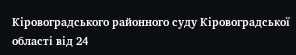Кіровоградського районного суду Кіровоградської області від 24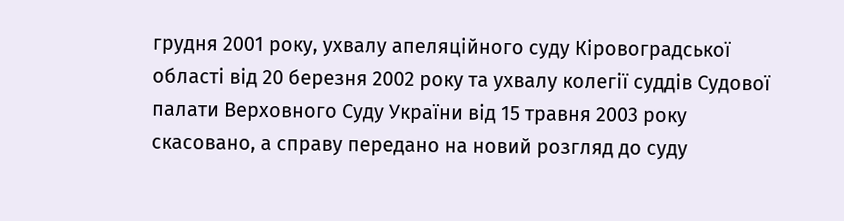грудня 2001 року, ухвалу апеляційного суду Кіровоградської області від 20 березня 2002 року та ухвалу колегії суддів Судової палати Верховного Суду України від 15 травня 2003 року скасовано, а справу передано на новий розгляд до суду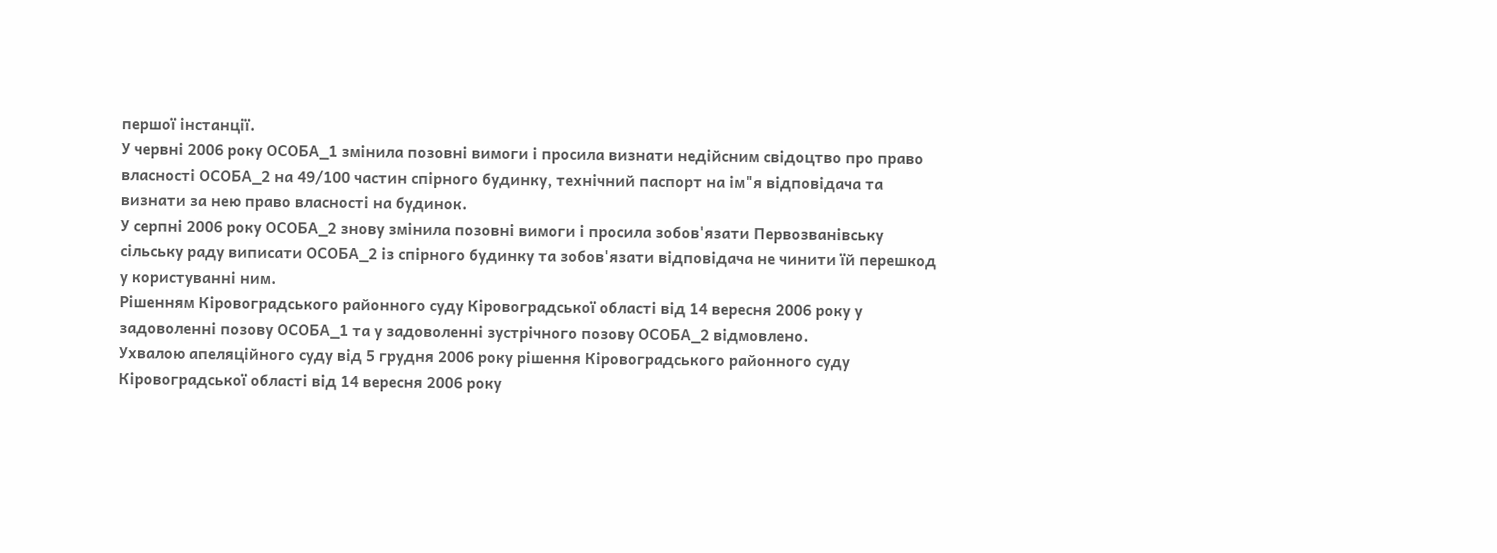першої інстанції.
У червні 2006 року ОСОБА_1 змінила позовні вимоги і просила визнати недійсним свідоцтво про право власності ОСОБА_2 на 49/100 частин спірного будинку, технічний паспорт на ім"я відповідача та визнати за нею право власності на будинок.
У серпні 2006 року ОСОБА_2 знову змінила позовні вимоги і просила зобов'язати Первозванівську сільську раду виписати ОСОБА_2 із спірного будинку та зобов'язати відповідача не чинити їй перешкод у користуванні ним.
Рішенням Кіровоградського районного суду Кіровоградської області від 14 вересня 2006 року у задоволенні позову ОСОБА_1 та у задоволенні зустрічного позову ОСОБА_2 відмовлено.
Ухвалою апеляційного суду від 5 грудня 2006 року рішення Кіровоградського районного суду Кіровоградської області від 14 вересня 2006 року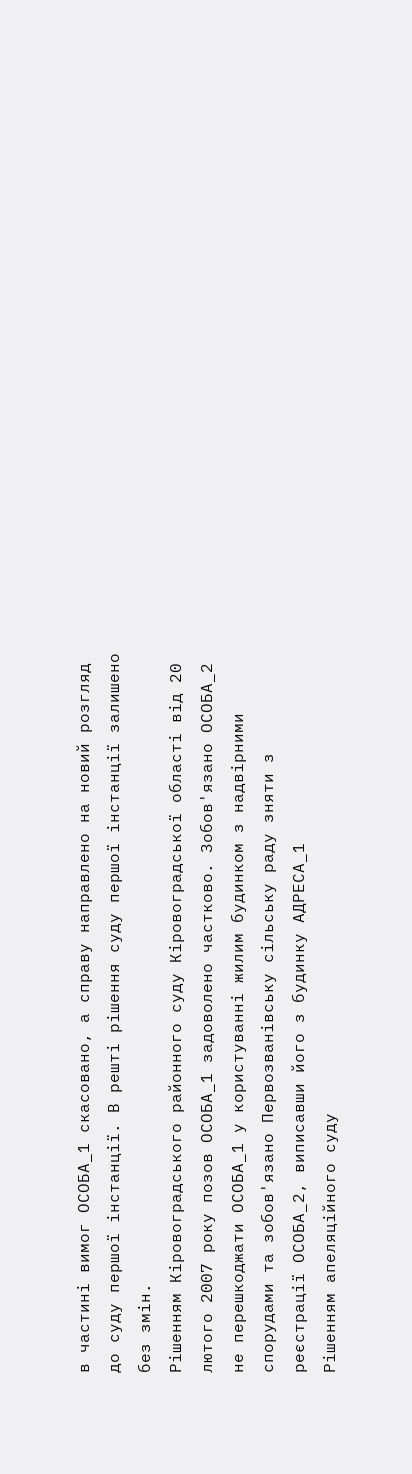в частині вимог ОСОБА_1 скасовано, а справу направлено на новий розгляд до суду першої інстанції. В решті рішення суду першої інстанції залишено без змін.
Рішенням Кіровоградського районного суду Кіровоградської області від 20 лютого 2007 року позов ОСОБА_1 задоволено частково. Зобов'язано ОСОБА_2 не перешкоджати ОСОБА_1 у користуванні жилим будинком з надвірними спорудами та зобов'язано Первозванівську сільську раду зняти з реєстрації ОСОБА_2, виписавши його з будинку АДРЕСА_1
Рішенням апеляційного суду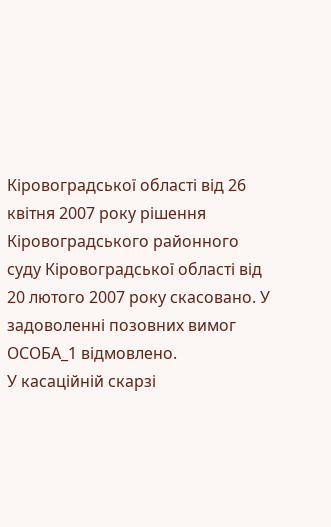Кіровоградської області від 26 квітня 2007 року рішення Кіровоградського районного суду Кіровоградської області від 20 лютого 2007 року скасовано. У задоволенні позовних вимог ОСОБА_1 відмовлено.
У касаційній скарзі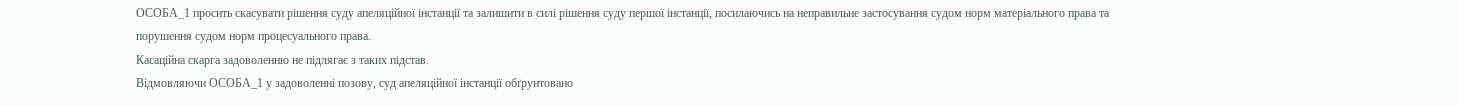ОСОБА_1 просить скасувати рішення суду апеляційної інстанції та залишити в силі рішення суду першої інстанції, посилаючись на неправильне застосування судом норм матеріального права та порушення судом норм процесуального права.
Касаційна скарга задоволенню не підлягає з таких підстав.
Відмовляючи ОСОБА_1 у задоволенні позову, суд апеляційної інстанції обґрунтовано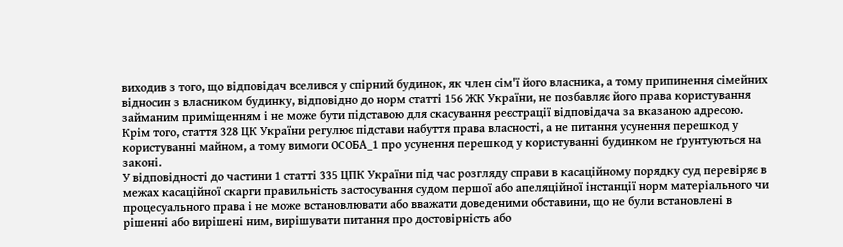виходив з того, що відповідач вселився у спірний будинок, як член сім'ї його власника, а тому припинення сімейних відносин з власником будинку, відповідно до норм статті 156 ЖК України, не позбавляє його права користування займаним приміщенням і не може бути підставою для скасування реєстрації відповідача за вказаною адресою.
Крім того, стаття 328 ЦК України регулює підстави набуття права власності, а не питання усунення перешкод у користуванні майном, а тому вимоги ОСОБА_1 про усунення перешкод у користуванні будинком не ґрунтуються на законі.
У відповідності до частини 1 статті 335 ЦПК України під час розгляду справи в касаційному порядку суд перевіряє в межах касаційної скарги правильність застосування судом першої або апеляційної інстанції норм матеріального чи процесуального права і не може встановлювати або вважати доведеними обставини, що не були встановлені в рішенні або вирішені ним, вирішувати питання про достовірність або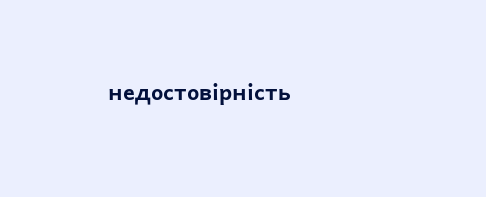недостовірність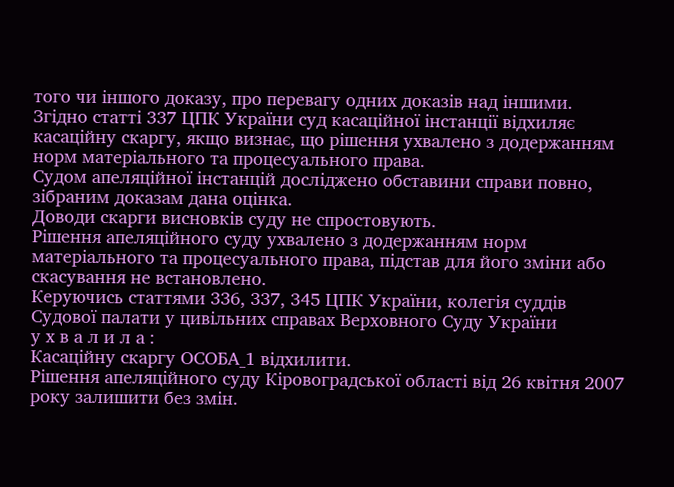того чи іншого доказу, про перевагу одних доказів над іншими.
Згідно статті 337 ЦПК України суд касаційної інстанції відхиляє касаційну скаргу, якщо визнає, що рішення ухвалено з додержанням норм матеріального та процесуального права.
Судом апеляційної інстанцій досліджено обставини справи повно, зібраним доказам дана оцінка.
Доводи скарги висновків суду не спростовують.
Рішення апеляційного суду ухвалено з додержанням норм матеріального та процесуального права, підстав для його зміни або скасування не встановлено.
Керуючись статтями 336, 337, 345 ЦПК України, колегія суддів Судової палати у цивільних справах Верховного Суду України
у х в а л и л а :
Касаційну скаргу ОСОБА_1 відхилити.
Рішення апеляційного суду Кіровоградської області від 26 квітня 2007 року залишити без змін.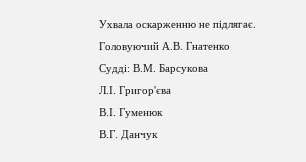Ухвала оскарженню не підлягає.
Головуючий А.В. Гнатенко
Судді: В.М. Барсукова
Л.І. Григор'єва
В.І. Гуменюк
В.Г. Данчук